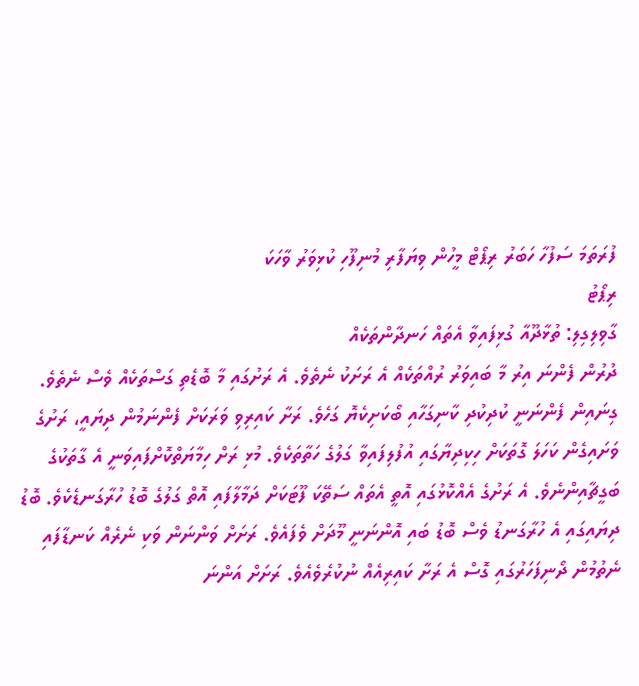ފުރަތަމަ ސަފުހާ ހަބަރު ރިޕޯޓް މީހުން ވިޔަފާރި މުނިފޫހި ކުޅިވަރު ވާހަކަ
ރިޕޯޓު
ގާވިލިގިލި: ތުޅާދޫއާ ގުޅިފައިވާ އެތައް ހަނދާންތަކެއް
ދުރުން ފެންނަ އިރު މާ ބައިވަރު ރުއްތަކެއް އެ ރަށަކު ނެތެވެ. އެ ރަށުގައި މާ ބޮޑެތި ގަސްތަކެއް ވެސް ނެތެވެ. ގިނައިން ފެންނަނީ ކުދިކުދި ކާނިގަހާއި ބޯކަށިކެޔޮ ގަހެވެ. ރަށާ ކައިރިވި ވަރަކަށް ފެންނަމުން ދިޔައީ، ރަށުގެ ވަށައިގެން ކަހަލަ ގޮތަކަށް ހިކިދިޔާގައި އުފުލިފައިވާ ގަލުގެ ހަތާތަކެވެ. މުޅި ރަށް ހިމާޔަތްކޮށްފައިވަނީ އެ ގާތަކުގެ ބަގީޗާއިންނެވެ. އެ ރަށުގެ އެއްކޮޅުގައި އޮތީ އެތައް ސަތޭކަ ފޫޓަކަށް ދަމާލާފައި އޮތް ގަލުގެ ބޮޑު ހުރާގަނޑެކެވެ. ބޮޑު ދިޔައިގައި އެ ހުރާގަނޑު ވެސް ބޮޑު ބައި އޮންނަނީ މޫދަށް ވެފައެވެ. ރަށަށް ވަންނަން ވަކި ނެރެއް ކަނޑާފައި ނެތުމުން ދޯނިފަހަރުގައި ގޮސް އެ ރަށާ ކައިރިއެއް ނުކުރެވެއެވެ. ރަށަށް އަންނަ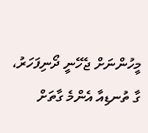މީހުންނަށް ޖެހޭނީ ދޯނިފަހަރު، ގާ ތުނޑިއާ އެންމެ ގާތަށް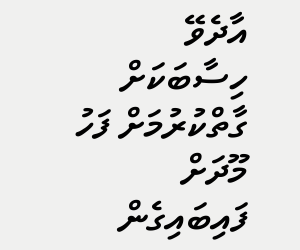އާދެވޭ ހިސާބަކަށް ގާތްކުރުމަށް ފަހު މޫދަށް ފައިބައިގެން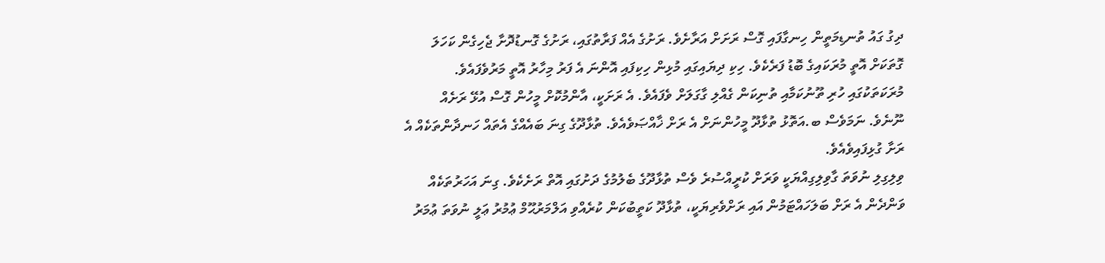ދިގު ގައު ތުނޑިމަތީން ހިނގާފައި ގޮސް ރަށަށް އަރާށެވެ. ރަށުގެ އެއް ފަރާތުގައި، ރަށުގެ ގޮނޑުދޮށާ ޖެހިގެން ކަހަލަ ގޮތަކަށް އޮތީ މުރަކައިގެ ބޮޑު ފަރެކެވެ. ހިކި ދިޔައިގައި މުޅިން ހިކިފައި އޮންނަ އެ ފަރު މިހާރު އޮތީ މަރުވެފައެވެ. މުރަކަތަކުގައި ހުރި ތޫނުކަމާއި ތުނިކަން ގެއްލި ގާގަލަށް ވެފައެވެ. އެ ރަށަކީ، އާންމުކޮށް މީހުން ގޮސް އުޅޭ ރަށެއް ނޫނެވެ. ނަމަވެސް ބ.އަތޮޅު ތުޅާދޫ މީހުންނަށް އެ ރަށް ޚާއްޞަވެއެވެ. ތުޅާދޫގެ ގިނަ ބައެއްގެ އެތައް ހަނދާންތަކެއް އެ ރަށާ ގުޅިފައިވެއެވެ.
ވިލިގިލި ނުވަތަ ގާވިލިގިއްޔަކީ ވަރަށް ކުރީއްސުރެ ވެސް ތުޅާދޫގެ ބެލުމުގެ ދަށުގައި އޮތް ރަށެކެވެ. ގިނަ އަހަރުތަކެއް ވަންދެން އެ ރަށް ބަލަހައްޓަމުން އައި ރަށްވެރިޔަކީ، ތުޅާދޫ ކަތީބުކަން ކުރެއްވި އަލްމަރުޙޫމް ޢުމުރު ޢަލީ ނުވަތަ ޢުމަރު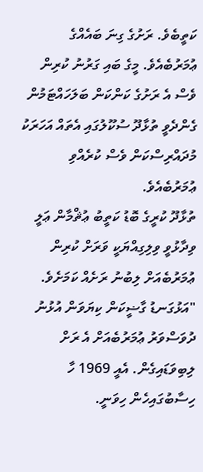ކަތީބެވެ. ރަށުގެ ގިނަ ބައެއްގެ ޢުމަރުބެއެވެ. މީގެ ބައި ގަރުނު ކުރިން ވެސް އެ ރަށުގެ ކަންކަން ބަލަހައްޓަމުން ގެންދެވީ ތުޅާދޫ ސުކޫލުގައި އެތައް އަހަރަކު މުދައްރިސްކަން ވެސް ކުރެއްވި ޢުމަރުބެއެވެ.
ތުޅާދޫ ކުރީގެ ބޮޑު ކަތީބު ޢުޘްމާން ޢަލީ ވިދާޅުވީ ވިލިގިއްޔަކީ ވަރަށް ކުރިން ޢުމަރުބެއަށް ލިބުނު ރަށެއް ކަމަށެވެ.
"އަޅުގަނޑު ގާޟީކަން ކިޔަވަން އުޅުނު ދުވަސްވަރު ޢުމަރުބެއަށް އެ ރަށް ލިބިވަޑައިގެން. އެއީ 1969 ހާ ހިސާބުގައިހެން ހިވަނީ.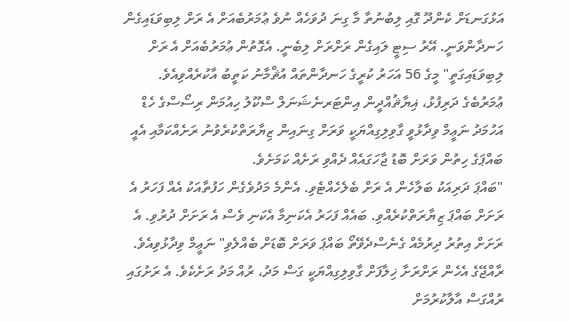އަޅުގަނޑަށް ކެންދޫ ގޮއި ލިބުނުތާ މާ ގިނަ ދުވަހެއް ނުވެ ޢުމަރުބެއަށް އެ ރަށް ލިބިވަޑައިގެން ހަނދާންވަނީ. އޭރު ސިޓީ ލައިގެން ރަށްރަށް ލިބެނީ. އެގޮތުން ޢުމަރުބެއަށް އެ ރަށް ލިބިވަޑައިގަތީ" މީގެ 56 އަހަރު ކުރީގެ ހަނދާންތައް އުޘްމާނު ކަތީބު އާކުރެއްވިއެވެ.
ޢުމަރުބެގެ ދަރިފުޅު، ޣިޔާޘުއްދީން އިންޓަރނެޝަނަލް ސްކޫލު ހިއުމަން ރިސޯސްގެ ހެޑް އަހުމަދު ނަޢީމް ވިދާޅުވީ ގާވިލިގިއްޔަކީ ވަރަށް ގިނައިން ޒިޔާރަތްކުރެވުނު ރަށެއްކަމާއި އެއީ ބައްޕަގެ ހިތުން ވަރަށް ބޮޑު ޖާހަގައެއް ދެއްވި ރަށެއް ކަމަށެވެ.
"ބައްޕަ ދަރިއަކު ބަލާހެން އެ ރަށް ބެލެހެއްޓެވި. އެންމެ މަދުވެގެން ހަފުތާއަކު އެއް ފަހަރު އެ ރަށަށް ބައްޕަ ޒިޔާރަތްކުރެއްވި. ބައެއް ފަހަރު އެކަނިމާ އެކަނި ވެސް އެ ރަށަށް ދުރުވި. އެ ރަށަށް އިތުރު ދިރުމެއް ގެނެސްދެވޭތޯ ބައްޕަ ވަރަށް ބޮޑަށް ބެއްލެވި" ނަޢީމް ވިދާޅުވިއެވެ.
ރާއްޖޭގެ އެހެން ރަށްރަށާ ޚިލާފަށް ގާވިލިގިއްޔަކީ ގަސް މަދު، ރުއް މަދު ރަށެކެވެ. އެ ރަށުގައި ރުއްގަސް އާލާކުރުމަށް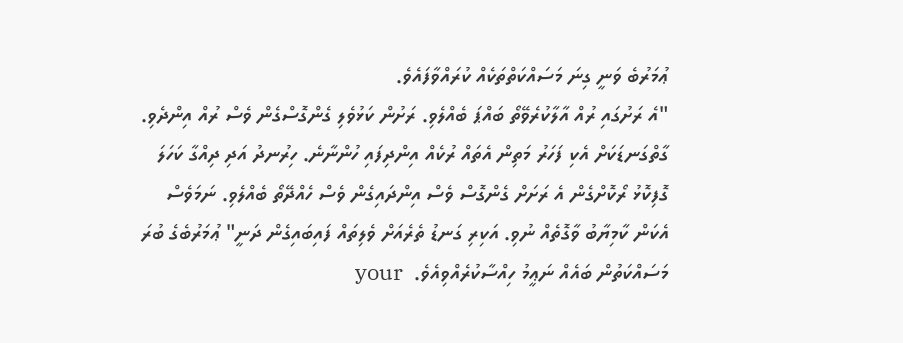ޢުމަރުބެ ވަނީ ގިނަ މަސައްކަތްތަކެއް ކުރައްވާފައެވެ.
"އެ ރަށުގައި ރުއް އާލާކުރެވޭތޯ ބައްޕަ ބެއްލެވި. ރަށުން ކަޅުވެލި ގެންގޮސްގެން ވެސް ރުއް އިންދެވި. ގާތްގަނޑަކަށް އެކި ފަހަރު މަތިން އެތައް ރުކެއް އިންދިފައި ހުންނާނެ. ހިރުނދު އަދި ދިއްގާ ކަހަލަ ގޮފިކޮޅު ރޯކޮށްގެން އެ ރަށަށް ގެންގޮސް ވެސް އިންދައިގެން ވެސް ހެއްދޭތޯ ބެއްލެވި. ނަމަވެސް އެކަން ކާމިޔާބު ވާގޮތެއް ނުވި. އަކިރި ގަނޑު ތެރެއަށް ވެލިތައް ފައިބައިގެން ދަނީ" ޢުމަރުބެގެ ބުރަ މަސައްކަތުން ބައެއް ނަޢީމު ހިއްސާކުރެއްވިއެވެ.  your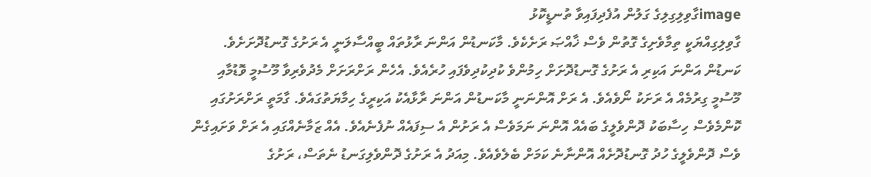imageގާވިލިގިލިގެ ގަލުން އުފެދިފައިވާ ތުނޑީކޮޅު
ގާވިލިގިއްޔަކީ ތިމާވެށިގެ ގޮތުން ވެސް ޚާއްޞަ ރަށެކެވެ. މާކަނޑުން އަންނަ ރާޅުތައް ބީއްސާލަނީ އެ ރަށުގެ ގޮނޑުދޮށަށެވެ. ކަނޑުން އަންނަ އަކިރި އެ ރަށުގެ ގޮނޑުދޮށަށް ހިމުންވެ ކުދިކުދިވެފައި ހުރެއެވެ. އެހެން ރަށްރަށަށް މެދުވެރިވާ މޫސުމީ ވޮޑުމާއި މޫސުމީ ގިރުމެއް އެ ރަށަކު ނޯވެއެވެ. އެ ރަށް އޮންނަނީ މާކަނޑުން އަންނަ ރާޅާއެކު އަކިރީގެ ހިމާޔަތުގައެވެ. ގާމަތީ ރަށްރަށުގައި ކޮންމެވެސް ހިސާބަކު ދޮންވެލީގެ ބައެއް އޮންނަ ނަމަވެސް އެ ރަށުން އެ ސިފައެއް ނުފެނެއެވެ. އެއް ޒަމާނެއްގައި އެ ރަށް ވަށައިގެން ވެސް ދޮންވެލީގެ ހުދު ގޮނޑުދޮށެއް އޮންނާނެ ކަމަށް ބެލެވެއެވެ. މިއަދު އެ ރަށުގެ ދޮންވެލިގަނޑު ނެތަސް، ރަށުގެ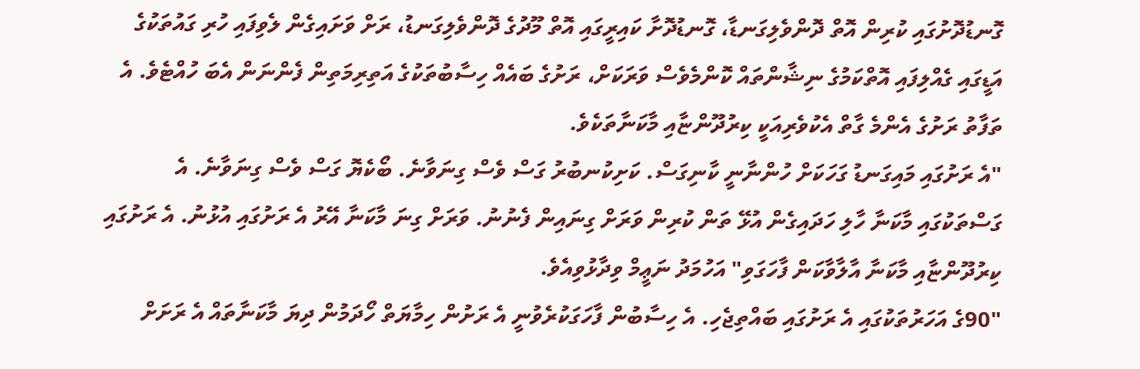ގޮނޑުދޮށުގައި ކުރިން އޮތް ދޮންވެލިގަނޑާ، ގޮނޑުދޮށާ ކައިރީގައި އޮތް މޫދުގެ ދޮންވެލިގަނޑު، ރަށް ވަށައިގެން ލެވިފައި ހުރި ގައުތަކުގެ އަޑީގައި ގެއްލިފައި އޮތްކަމުގެ ނިޝާންތައް ކޮންމެވެސް ވަރަކަށް، ރަށުގެ ބައެއް ހިސާބުތަކުގެ އަތިރިމަތިން ފެންނަން އެބަ ހުއްޓެވެ. އެ ތަފާތު ރަށުގެ އެންމެ ގާތް އެކުވެރިއަކީ ކިރުދޫންޏާއި މާކަނާތަކެވެ.
"އެ ރަށުގައި މައިގަނޑު ގަހަކަށް ހުންނާނީ ކާނިގަސް. ކަށިކުނބުރު ގަސް ވެސް ގިނަވާނެ. ބޯކެޔޮ ގަސް ވެސް ގިނަވާނެ. އެ ގަސްތަކުގައި މާކަނާ ހާލި ހަދައިގެން އުޅޭ ތަން ކުރިން ވަރަށް ގިނައިން ފެނުނު. ވަރަށް ގިނަ މާކަނާ އޭރު އެ ރަށުގައި އުޅުނު. އެ ރަށުގައި ކިރުދޫންޏާއި މާކަނާ އާލާވާކަން ފާހަގަވި" އަހުމަދު ނަޢީމް ވިދާޅުވިއެވެ.
"90ގެ އަހަރުތަކުގައި އެ ރަށުގައި ބައްތިޖެހި. އެ ހިސާބުން ފާހަގަކުރެވުނީ އެ ރަށުން ހިމާޔަތް ހޯދަމުން ދިޔަ މާކަނާތައް އެ ރަށަށް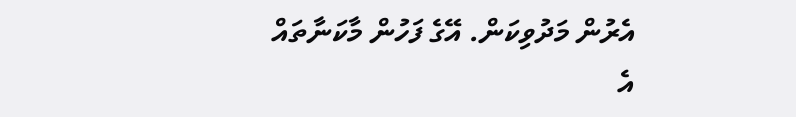އެރުން މަދުވިކަން. އޭގެ ފަހުން މާކަނާތައް އެ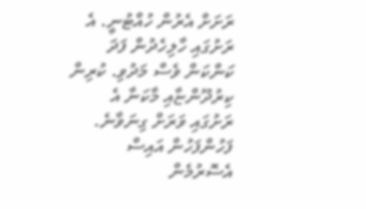ރަށަށް އެރުން ހުއްޓުނީ. އެ ރަށުގައި ހާލިހެދުން ފަދަ ކަންކަން ވެސް މަދުވި. ކުރިން ކިރުދޫންޏާއި މާކަނާ އެ ރަށުގައި ވަރަށް ގިނަވާނެ. ފަހުންފަހުން އައިސް އެސޮރުމެން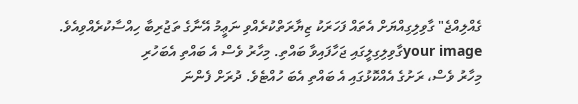ގެއްލިއްޖެ" ގާވިލިގިއްޔަށް އެތައް ފަހަރަކު ޒިޔާރަތްކުރެއްވި ނަޢީމު އޭނާގެ ތަޖުރިބާ ހިއްސާކުރެއްވިއެވެ.
your imageގާވިލިގިލީގައި ޖަހާފައިވާ ބައްތި. މިހާރު ވެސް އެ ބައްތި އެބަހުރި
މިހާރު ވެސް، ރަށުގެ އެއްކޮޅުގައި އެ ބައްތި އެބަ ހުއްޓެވެ. ދުރަށް ފެންނަ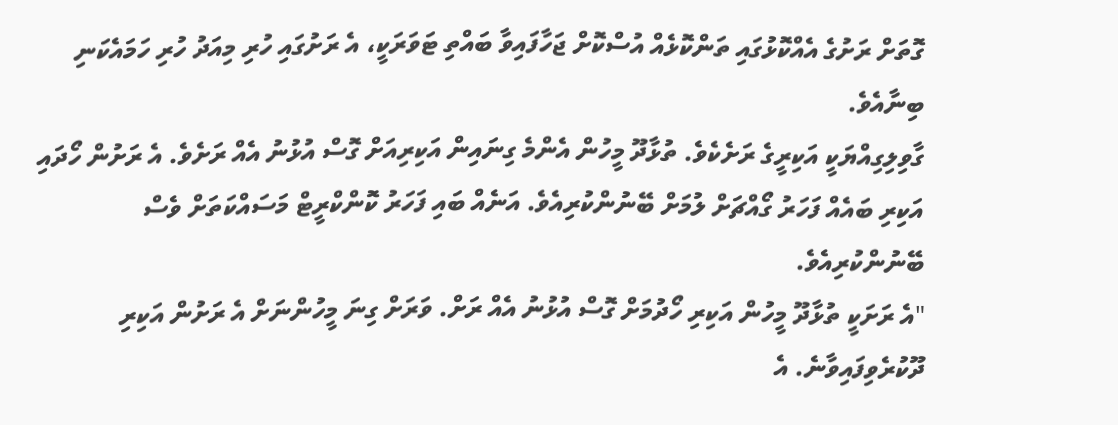ގޮތަށް ރަށުގެ އެއްކޮޅުގައި ތަންކޮޅެއް އުސްކޮށް ޖަހާފައިވާ ބައްތި ޓަވަރަކީ، އެ ރަށުގައި ހުރި މިއަދު ހުރި ހަމައެކަނި ބިނާއެވެ.
ގާވިލިގިއްޔަކީ އަކިރީގެ ރަށެކެވެ. ތުޅާދޫ މީހުން އެންމެ ގިނައިން އަކިރިއަށް ގޮސް އުޅުނު އެއް ރަށެވެ. އެ ރަށުން ހޯދައި އަކިރި ބައެއް ފަހަރު ގޯއްޗަށް ލުމަށް ބޭނުންކުރިއެވެ. އަނެއް ބައި ފަހަރު ކޮންކްރީޓް މަސައްކަތަށް ވެސް ބޭނުންކުރިއެވެ.
"އެ ރަށަކީ ތުޅާދޫ މީހުން އަކިރި ހޯދުމަށް ގޮސް އުޅުނު އެއް ރަށް. ވަރަށް ގިނަ މީހުންނަށް އެ ރަށުން އަކިރި ދޫކުރެވިފައިވާނެ. އެ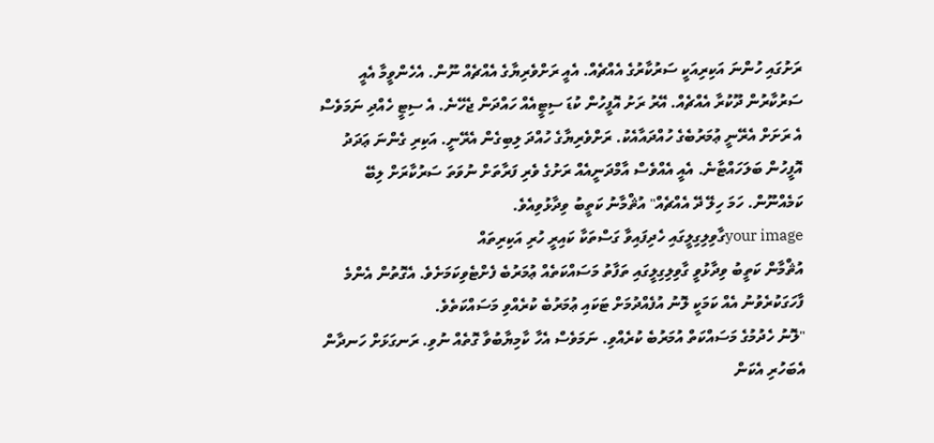ރަށުގައި ހުންނަ އަކިރިއަކީ ސަރުކާރުގެ އެއްޗެއް. އެއީ ރަށްވެރިޔާގެ އެއްޗެއް ނޫން. އެހެންވީމާ އެއީ ސަރުކާރުން ދޫކުރާ އެއްޗެއް. އޭރު ރަށު އޮފީހުން ކުޑަ ސިޓީއެއް ހައްދަން ޖެހޭނެ. އެ ސިޓީ ހެއްދި ނަމަވެސް އެ ރަށަށް އެރޭނީ ޢުމަރުބެގެ ހުއްދައާއެކު. ރަށްވެރިޔާގެ ހުއްދަ ލިބިގެން އެރޭނީ. އަކިރި ގެންނަ ޢަދަދު އޮފީހުން ބަލަހައްޓާނެ. އެއީ އެއްވެސް އާމްދަނީއެއް ރަށުގެ ވެރި ފަރާތަށް ނުވަތަ ސަރުކާރަށް ލިބޭ ކަމެއްނޫން. ހަމަ ހިލޭ ދޭ އެއްޗެއް" އުޘްމާނު ކަތީބު ވިދާޅުވިއެވެ.
your imageގާވިލިގިލީގައި ހެދިފައިވާ ގަސްތަކާ ކައިރީ ހުރި އަކިރިތައް
އުޘްމާން ކަތީބު ވިދާޅުވީ ގާވިލިގިލީގައި ތަފާތު މަސައްކަތެއް ޢުމަރުބެ ފެށްޓެވިކަމަށެވެ. އެގޮތުން އެންމެ ފާހަގަކުރެވުނު އެއް ކަމަކީ ލޮނު އުފެއްދުމަށް ޓަކައި ޢުމަރުބެ ކުރެއްވި މަސައްކަތެވެ.
"ލޮނު ހެދުމުގެ މަސައްކަތް އުމަރުބެ ކުރެއްވި. ނަމަވެސް އެހާ ކާމިޔާބުވާ ގޮތެއް ނުވި. ރަނގަޅަށް ހަނދާން އެބަހުރި އެކަން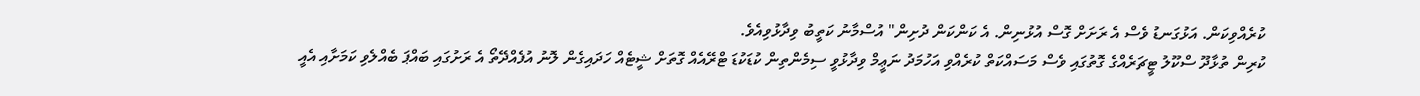ކުރެއްވިކަން. އަޅުގަނޑު ވެސް އެ ރަށަށް ގޮސް އުޅުނިން. އެ ކަންކަން ދުށިން" އުސްމާނު ކަތީބު ވިދާޅުވިއެވެ.
ކުރިން ތުޅާދޫ ސްކޫލު ޓީޗަރެއްގެ ގޮތުގައި ވެސް މަސައްކަތް ކުރެއްވި އަހުމަދު ނަޢީމް ވިދާޅުވީ ސިމެންތިން ކުޑަކުޑަ ޓްރޭއެއް ގޮތަށް ޝީޓެއް ހަދައިގެން ލޮނު އުފެއްދޭތޯ އެ ރަށުގައި ބައްޕަ ބެއްލެވި ކަމަށާއި އެއީ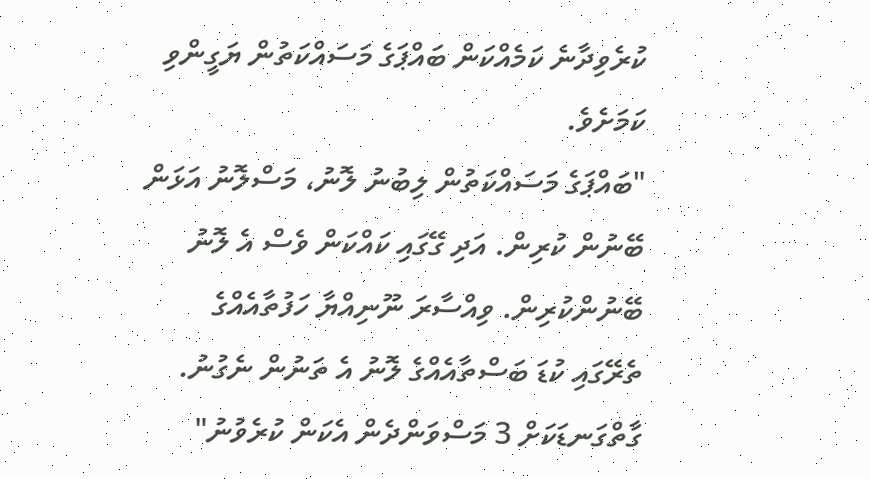ކުރެވިދާނެ ކަމެއްކަން ބައްޕަގެ މަސައްކަތުން ޔަގީންވި ކަމަށެވެ.
"ބައްޕަގެ މަސައްކަތުން ލިބުނު ލޮނު، މަސްލޮނު އަޅަން ބޭނުން ކުރިން. އަދި ގޭގައި ކައްކަން ވެސް އެ ލޮނު ބޭނުންކުރިން. ވިއްސާރަ ނޫނިއްޔާ ހަފުތާއެއްގެ ތެރޭގައި ކުޑަ ބަސްތާއެއްގެ ލޮނު އެ ތަނުން ނެގުނު. ގާތްގަނޑަކަށް 3 މަސްވަންދެން އެކަން ކުރެވުނު"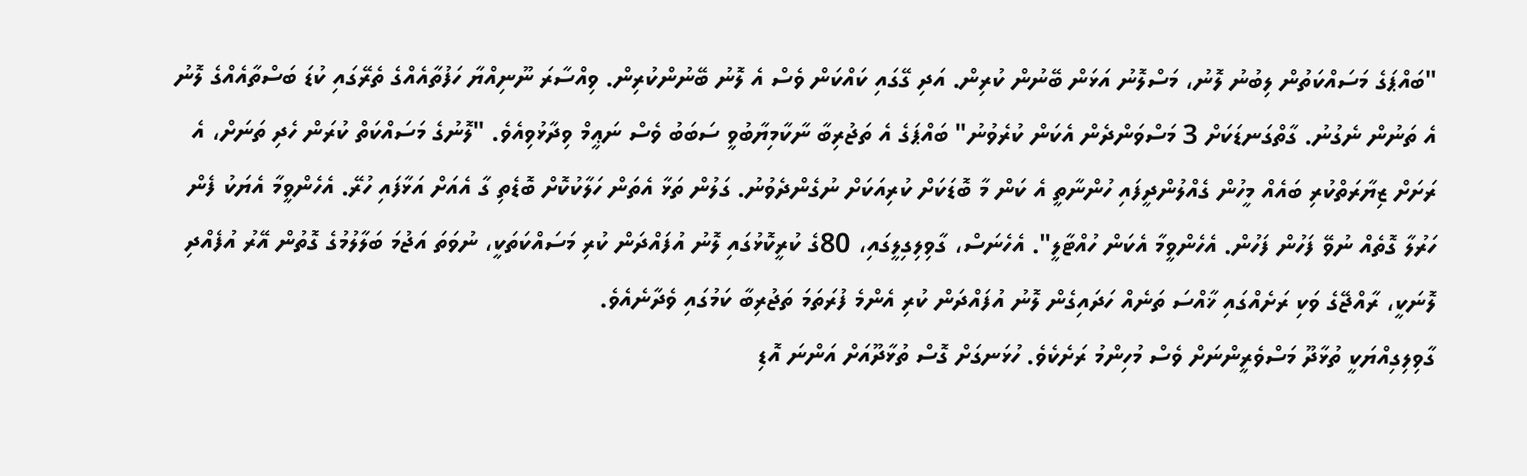"ބައްޕަގެ މަސައްކަތުން ލިބުނު ލޮނު، މަސްލޮނު އަޅަން ބޭނުން ކުރިން. އަދި ގޭގައި ކައްކަން ވެސް އެ ލޮނު ބޭނުންކުރިން. ވިއްސާރަ ނޫނިއްޔާ ހަފުތާއެއްގެ ތެރޭގައި ކުޑަ ބަސްތާއެއްގެ ލޮނު އެ ތަނުން ނެގުނު. ގާތްގަނޑަކަށް 3 މަސްވަންދެން އެކަން ކުރެވުނު" ބައްޕަގެ އެ ތަޖުރިބާ ނާކާމިޔާބުވީ ސަބަބު ވެސް ނަޢީމް ވިދާޅުވިއެވެ. "ލޮނުގެ މަސައްކަތް ކުރަން ހެދި ތަނަށް، އެ ރަށަށް ޒިޔާރަތްކުރި ބައެއް މީހުން ގެއްލުންދީފައި ހުންނާތީ އެ ކަން މާ ބޮޑަކަށް ކުރިއަކަށް ނުގެންދެވުނު. ގަލުން ތަޅާ އެތަން ހަލާކުކޮށް ބޮޑެތި ގާ އެއަށް އަޅާފައި ހުރޭ. އެހެންވީމާ އެޔަކު ފެން ހަރުލާ ގޮތެއް ނުވޭ ފަހުން ފަހުން. އެހެންވީމާ އެކަން ހުއްޓާލީ". އެހެނަސް، ގާވިލިގިލީގައި، 80ގެ ކުރީކޮޅުގައި ލޮނު އުފައްދަން ކުރި މަސައްކަތަކީ، ނުވަތަ އަޖުމަ ބަލާލުމުގެ ގޮތުން އޭރު އުފެއްދި ލޮނަކީ، ރާއްޖޭގެ ވަކި ރަށެއްގައި ޚާއްސަ ތަނެއް ހަދައިގެން ލޮނު އުފައްދަން ކުރި އެންމެ ފުރަތަމަ ތަޖުރިބާ ކަމުގައި ވެދާނެއެވެ.
ގާވިލިގިއްޔަކީ ތުޅާދޫ މަސްވެރީންނަށް ވެސް މުހިންމު ރަށެކެވެ. ހުޅަނގަށް ގޮސް ތުޅާދޫއަށް އަންނަ އޮޑި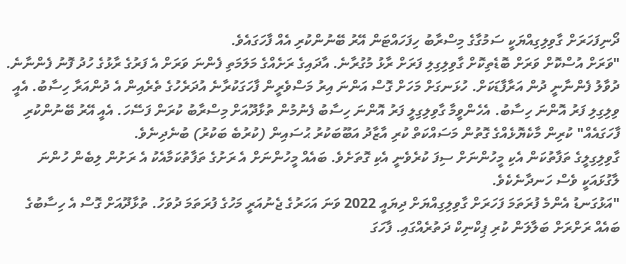ދޯނިފަހަރަށް ގާވިލިގިއްޔަކީ ސަމުގާގެ މިސްރާބު ހިފަހައްޓަން އޭރު ބޭނުންކުރި އެއް ފާހަގައެވެ.
"ވަރަށް އުސްކޮށް ވަރަށް ބޮޑެތިކޮށް ގާވިލިގިލި ފަރަށް ރާޅު މުގުރާނެ. އާދައިގެ ރަށެއްގެ މަލަމަތި ފެންނަ ވަރަށް އެ ފަރުގެ ރާޅުގެ ހުދު ފޮނު ފެންނާނެ. ދުވާލު ފެންނާނީ ދުން އަރާފާޑަކަށް. ހުޅަނގަށް މަހަށް ގޮސް އަންނަ އިރު މަސްވެރީން ފާހަގަކުރާނެ އުދަރެހުގެ ތެރެއިން އެ ދުންއަރާ ހިސާބު. އެއީ ވިލިގިލި ފަރު އޮންނަ ހިސާބު. އެހެންވީމާ ގާވިލިގިލީ ފަރު އޮންނަ ހިސާބު ފެނުމުން ތުޅާދޫއަށް މިސްރާބު ކުރަން ފަސޭހަ. އެއީ އޭރު ބޭނުންކުރި ފާހަގައެއް" ކުރިން މާކެޔޮޅެއްގެ ގޮތުން މަސައްކަތް ކުރި އާޒާދު އަބޫބަކުރު ޙުސައިން (ކުރުބެ ބަކުރު) ބުނެދިނެވެ.
ގާވިލިގިލީގެ ތަފާތުކަން އެކި މީހުންނަށް ސިފަ ކުރެވެނީ އެކި ގޮތަށެވެ. ބައެއް މީހުންނަށް އެ ރަށުގެ ތަފާތުކަމާއެކު އެ ރަށުން ލިބެން ހުންނަ ލާގުޅައަކީ ވެސް ހަނދާނެކެވެ.
"އަޅުގަނޑު އެންމެ ފުރަތަމަ ފަހަރަށް ގާވިލިގިއްޔަށް ދިޔައީ 2022 ވަނަ އަހަރުގެ ޖެނުއަރީ މަހުގެ ފުރަތަމަ ދުވަހު. ތުޅާދޫއަށް ގޮސް އެ ހިސާބުގެ ބައެއް ރަށްރަށް ބަލާލަން ކުރި ޕިކްނިކް ދަތުރެއްގައި. ފާހަގަ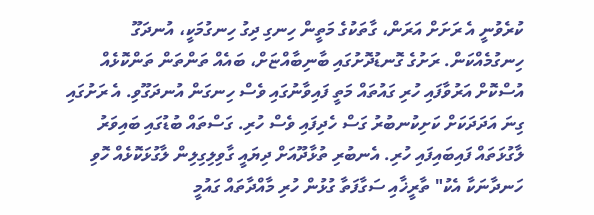ކުރެވުނީ އެ ރަށަށް އަރަން، ގާތަކުގެ މަތީން ހިނގި ދިގު ހިނގުމަކީ، އުނދަގޫ ހިނގުމެއްކަން. ރަށުގެ ގޮނޑުދޮށުގައި ބާނިބާއްޏަށް، ބައެއް ތަންތަން ތަންކޮޅެއް އުސްކޮށް އަރުވާފައި ހުރި ގައުތައް މަތީ ފައިވާނުގައި ވެސް ހިނގަން އުނދަގޫވި. އެ ރަށުގައި ގިނަ އަދަދަކަށް ކަށިކުނބުރު ގަސް ހެދިފައި ވެސް ހުރި. ގަސްތައް ބުޑުގައި ބައިވަރު ލާގުޅަތައް ފައިބައިފައި ހުރި. އެނބުރި ތުޅާދޫއަށް ދިޔައީ ގާވިލިގިލިން ލާގުޅަކޮޅެއް ހޮވި ހަނދާނަކާ އެކު" ތާރީޚާއި ސަގާފަތާ ގުޅުން ހުރި މާއްދާތައް ގައުމީ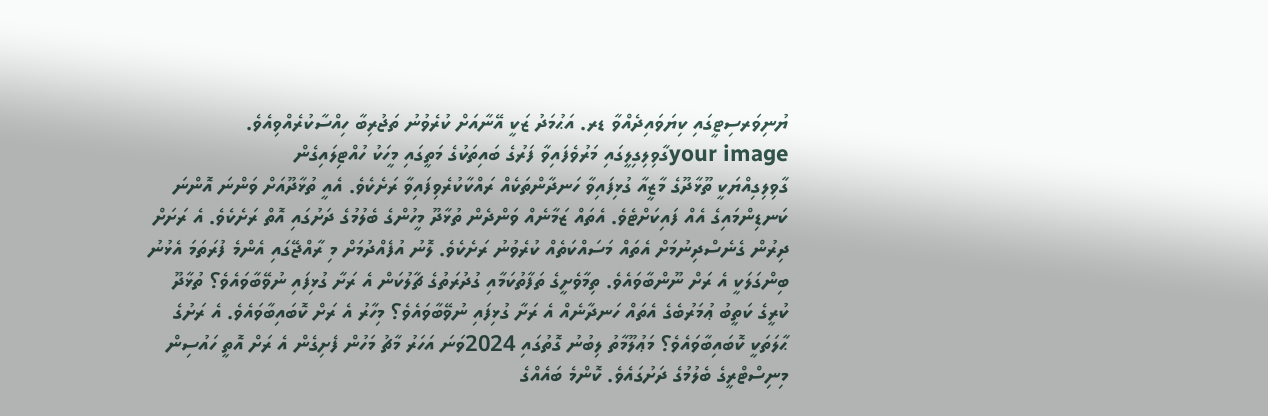ޔުނިވަރސިޓީގައި ކިޔަވައިދެއްވާ ޑރ. އަޙުމަދު ޒަކީ އޭނާއަށް ކުރެވުނު ތަޖުރިބާ ހިއްސާކުރެއްވިއެވެ.
your imageގާވިލިގިލީގައި މަރުވެފައިވާ ފަރުގެ ބައިތަކުގެ މަތީގައި މީހަކު ހުއްޓިލައިގެން
ގާވިލިގިއްޔަކީ ތޫޅާދޫގެ މާޒީއާ ގުޅިފައިވާ ހަނދާންތަކެއް ރައްކާކުރެވިފައިވާ ރަށެކެވެ. އެއީ ތުޅާދޫއަށް ވަންނަ އޮންނަ ކަނޑިންމައިގެ އެއް ފައިކަށްޓެވެ. އެތައް ޒަމާނެއް ވަންދެން ތުޅާދޫ މީހުންގެ ބެލުމުގެ ދަށުގައި އޮތް ރަށެކެވެ. އެ ރަށަށް ދިރުން ގެނެސްދިނުމަށް އެތައް މަސައްކަތެއް ކުރެވުނު ރަށެކެވެ. ލޮނު އުފެއްދުމަށް މި ރާއްޖޭގައި އެންމެ ފުރަތަމަ އެޅުނު ބިންގަލަކީ އެ ރަށް ނޫންބާވައެވެ. ތިމާވެށީގެ ތަފާތުކަމާއި ގުދުރަތުގެ ޗާލުކަން އެ ރަށާ ގުޅިފައި ނުވޭބާވައެވެ؟ ތުޅާދޫ ކުރީގެ ކަތީބު ޢުމަރުބެގެ އެތައް ހަނދާނެއް އެ ރަށާ ގުޅިފައި ނުވޭބާވައެވެ؟ މިހާރު އެ ރަށް ކޮބައިބާވައެވެ. އެ ރަށުގެ ޙާލަތަކީ ކޮބައިބާވައެވެ؟ މަޢުލޫމާތު ލިބުނު ގޮތުގައި 2024ވަނަ އަހަރު މާޗު މަހުން ފެށިގެން އެ ރަށް އޮތީ ހައުސިން މިނިސްޓްރީގެ ބެލުމުގެ ދަށުގައެވެ. ކޮންމެ ބައެއްގެ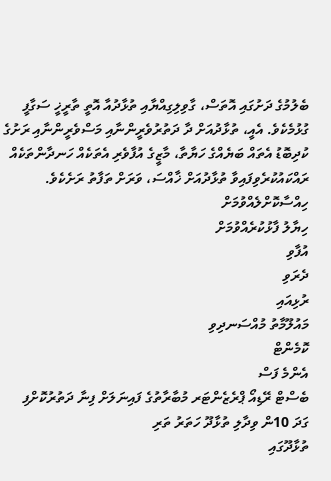ބެލުމުގެ ދަށުގައި އޮތަސް، ގާވިލިގިއްޔާއި ތުޅާދުއާ އޮތީ ތާރީޚީ ސަގާފީ ގުޅުމެކެވެ. އެއީ، ތުޅާދުއަށް ދާ ދަތުރުވެރީންނާއި މަސްވެރީންނާއި ރަށުގެ ކުދިބޮޑު އެތައް ބަޔެއްގެ ހަޔާތާ، މާޒީގެ އުފާވެރި އެތަކެއް ހަނދާންތަކެއް ރައްކައުކުރެވިފައިވާ ތުޅާދުއަށް ޚާއްސަ، ވަރަށް ތަފާތު ރަށެކެވެ.
ހިއްސާކޮށްލެއްވުމަށް
ހިޔާލު ފާޅުކުރެއްވުމަށް
އުފާވި
ދެރަވި
ރުޅިއައި
މައުލޫމާތު މުއްސަނދިވި
ކޮމެންޓް
އެންމެ ފަސް
ބެސްޓް ރޭޑިއޯ ޕްރެޒެންޓަރ މުބާރާތުގެ ފައިނަލަށް ފިނާ ދަތުރުކޮށްފި
ގަދަ 10ން ވިދާލި ތުޅާދޫ ހަތަރު ތަރި
ތުޅާދޫގައި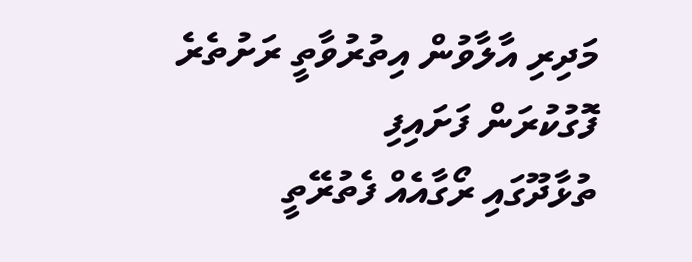މަދިރި އާލާވުން އިތުރުވާތީ ރަށުތެރެ ފޮގުކުރަން ފަށައިފި
ތުޅާދޫގައި ރޯގާއެއް ފެތުރޭތީ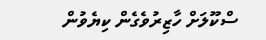ސްކޫލަށް ހާޒިރުވެގެން ކިޔެވުން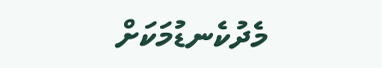މެދުކެނޑުމަކަށް